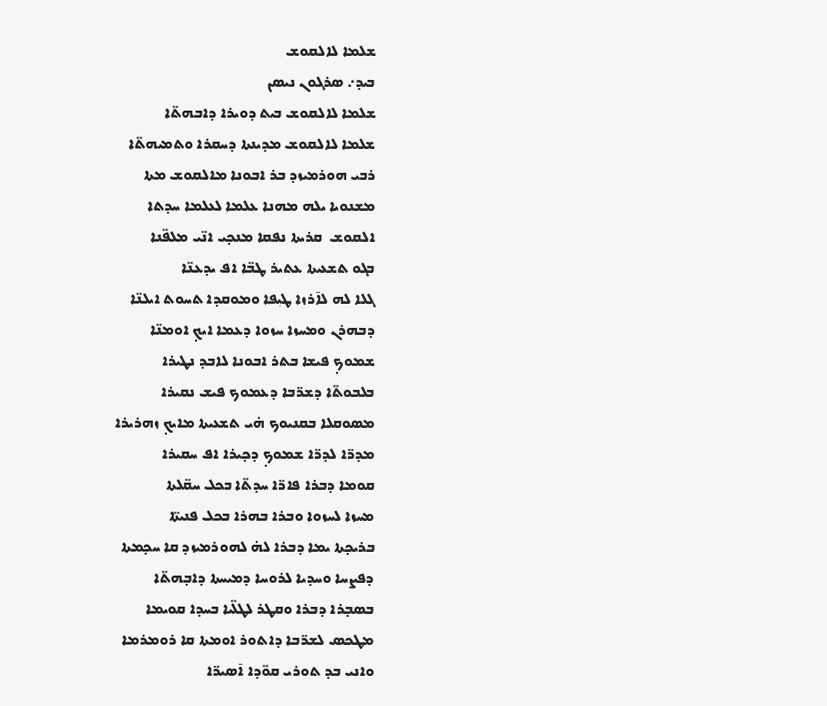ܫܠܡܐ ܠܐܠܩܘܫ
ܒܝܕ܇ ܣܪܓܘܢ ܢܝܣܢ
ܫܠܡܐ ܠܐܠܩܘܫ ܒܝܬ ܕܘܝܪܐ ܕܐܒܗܬ̈ܐ
ܫܠܡܐ ܠܐܠܩܘܫ ܡܕܝܢܬܐ ܕܚܩܪܐ ܘܬܡܝܗܬ̈ܐ
ܪܒܝ ܗܘܪܡܝܙܕ ܒܪ ܐܒܘܢܐ ܡܐܠܩܘܫ ܡܬܐ
ܡܫܢܘܝܐ ܝܠܗ ܡܗܢܐ ܥܠܡܐ ܠܥܠܡܐ ܚܕܬܐ
ܐܠܩܘܫ  ܩܪܝܬܐ ܢܦܩܐ ܡܢܟ̣ܝ ܐܢ̈ܝ ܡܠܦ̈ܢܐ
ܒܓܘ ܬܫܥܝܬܐ ܥܬܝܪ ܛܒ̈ܐ ܐܦ ܝܕܥܢ̈ܐ
ܓܠܐ ܠܗ ܠܐ̄ܪܙܐ ܛܝܼܦܐ ܘܡܘܩܕܐ ܬܚܘܬ ܐܝܠܢ̈ܐ
ܕܒܗܪܢ ܘܡܚܙܐ ܚܙܘܐ ܕܥܡܐ ܐܝܟ̣ ܐܘܡܢ̈ܐ
ܫܡܘܟ̣ ܦܝܫܐ ܒܬܪ ܐܒܘܢܐ ܠܐܒܕ ܢܛܝܪܐ
ܒܠܒܘܬ̈ܐ ܕܫܪ̈ܒܐ ܕܥܡܘܟ ܦܝܫ ܢܩܝܪܐ
ܡܣܘܩܠܐ ܒܩܢܝܘܟ ܗ̇ܝ ܬܫܥܝܬܐ ܡܐܝܟ̣ ܙܗܪܝܪܐ
ܡܕܪ̈ܐ ܠܕܪ̈ܐ ܫܡܘܟ̣ ܕܟ̣ܝܪܐ ܐܦ ܚܩܝܪܐ
ܩܘܡܐ ܕܒܪܐ ܦܐܪ̈ܐ ܚܕܬ̈ܐ ܒܟܠ ܚܩ̈ܠܬܐ
ܡܚܙܐ ܠܚܙܘܐ ܘܒܪܐ ܒܗܪܐ ܒܟܠ ܦܢܝܬ̈ܐ
ܒܪܝܟ̣ܬܐ ܝܡܐ ܕܒܪܐ ܠܗ̇ ܠܗܘܪܡܝܙܕ ܩܐ ܚܟ̣ܡܬܐ
ܕܦܨܚܐ ܘܚܕܝܐ ܠܪܘܚܐ ܕܡܝܚܬܐ ܕܐܒ̣ܗܬ̈ܐ
ܒܣܒ̣ܪܐ ܕܒܪܐ ܘܩܛܪ ܠܛܠ̈ܝܐ ܒܚܕܐ ܩܘܝܡܐ
ܡܛܟܣ ܠܫܪ̈ܒܐ ܕܐܬܘܪ ܐܘܡܬܐ ܩܐ ܪܘܡܪܡܐ
ܘܐܢܝ ܒܕ ܬܘܪܝ ܩܘ̈ܕܐ ܐ̄ܣܝܪ̈ܐ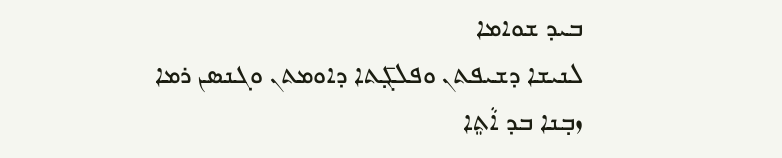ܒܝܕ ܫܘܐܡܐ
ܠܢܝܫܐ ܕܫܝܦܬܢ ܘܦܠܓ̣̄ܬܐ ܕܐܘܡܬܢ ܘܓܢܣܢ ܪܡܐ
ܙܒ̣ܢܐ ܒܕ ܐܵܬܸܐ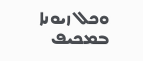ܘܟܠ ܙܝܘܢܐ ܒܡܟܝܦ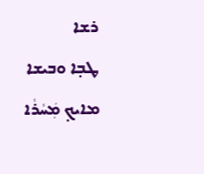ܪܫܐ
ܛܒ̣ܐ ܘܒܝܫܐ ܡܐܝܟ̣ ܡܲܚܵܪܵܐ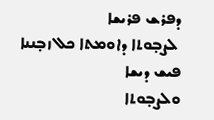ܕܦܪܫ ܦܪܝܫܐ
 ܠܨܒ̣ܘܬܐ ܕܐܘܡܬܐ ܟܠ ܙܒ̣ܢܢܐ ܦܝܫ ܕܝܫܐ
ܘܠܨܒ̣ܘܬܐ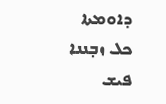ܕܐܘܡܬܐ ܟܠ ܙܒ̣ܢܢܐ ܦܝܫ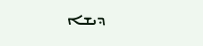ܕܝܫܐ